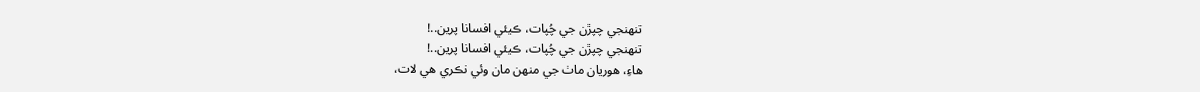تنهنجي چپڙن جي چُپات، ڪيئي افسانا پرين..!
تنهنجي چپڙن جي چُپات، ڪيئي افسانا پرين..!
هاءِ، هوريان ماٺ جي منهن مان وئي نڪري هي لات،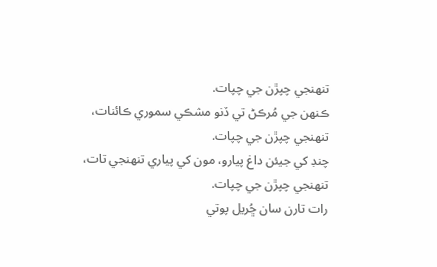تنهنجي چپڙن جي چپات.
ڪنهن جي مُرڪڻ تي ڏنو مشڪي سموري ڪائنات،
تنهنجي چپڙن جي چپات.
چنڊ کي جيئن داغ پيارو، مون کي پياري تنهنجي تات،
تنهنجي چپڙن جي چپات.
رات تارن سان ڇُريل پوتي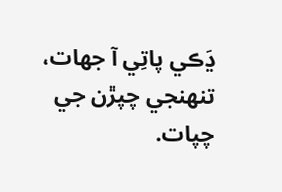ڍَڪي پاتِي آ جهات،
تنهنجي چپڙن جي چپات.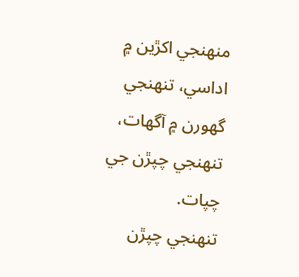منهنجي اکڙين ۾ اداسي، تنهنجي گهورن ۾ آگهات،
تنهنجي چپڙن جي چپات.
تنهنجي چپڙن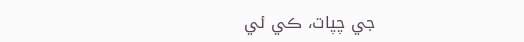جي چپات، ڪي ئي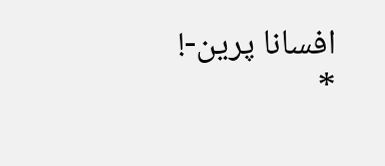افسانا پرين-!
*